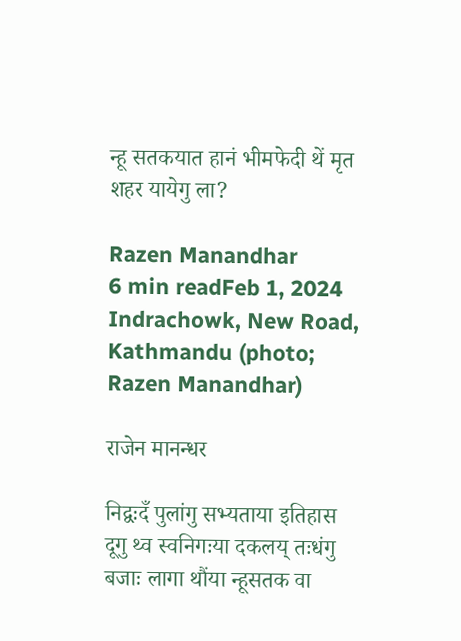न्हू सतकयात हानं भीमफेदी थें मृत शहर यायेगु ला?

Razen Manandhar
6 min readFeb 1, 2024
Indrachowk, New Road, Kathmandu (photo; Razen Manandhar)

राजेन मानन्धर

निद्वःदँ पुलांगु सभ्यताया इतिहास दूगु थ्व स्वनिगःया दकलय् तःधंगु बजाः लागा थौंया न्हूसतक वा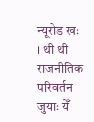न्यूरोड खः । थी थी राजनीतिक परिवर्तन जुयाः येँ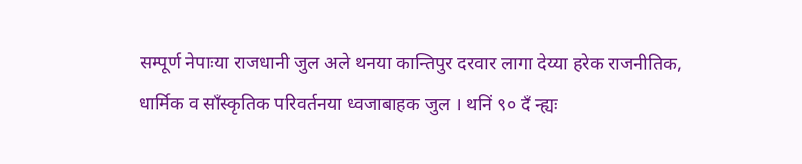सम्पूर्ण नेपाःया राजधानी जुल अले थनया कान्तिपुर दरवार लागा देय्या हरेक राजनीतिक, धार्मिक व साँस्कृतिक परिवर्तनया ध्वजाबाहक जुल । थनिं ९० दँ न्ह्यः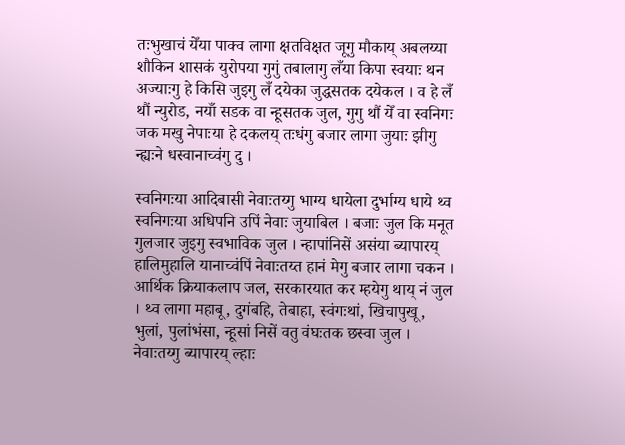तःभुखाचं येँया पाक्व लागा क्षतविक्षत जूगु मौकाय् अबलय्या शौकिन शासकं युरोपया गुगुं तबालागु लँया किपा स्वयाः थन अज्याःगु हे किसि जुइगु लँ दयेका जुद्धसतक दयेकल । व हे लँ थौं न्युरोड, नयाँ सडक वा न्हूसतक जुल, गुगु थौं येँ वा स्वनिगः जक मखु नेपाःया हे दकलय् तःधंगु बजार लागा जुयाः झीगु न्ह्यःने धस्वानाच्वंगु दु ।

स्वनिगःया आदिबासी नेवाःतय्गु भाग्य धायेला दुर्भाग्य धाये थ्व स्वनिगःया अधिपनि उपिं नेवाः जुयाबिल । बजाः जुल कि मनूत गुलजार जुइगु स्वभाविक जुल । न्हापांनिसें असंया ब्यापारय् हालिमुहालि यानाच्वंपिं नेवाःतय्त हानं मेगु बजार लागा चकन । आर्थिक क्रियाकलाप जल, सरकारयात कर म्हयेगु थाय् नं जुल । थ्व लागा महाबू, दुगंबहि, तेबाहा, स्वंगःथां, खिचापुखू, भुलां, पुलांभंसा, न्हूसां निसें वतु वंघःतक छस्वा जुल । नेवाःतय्गु ब्यापारय् ल्हाः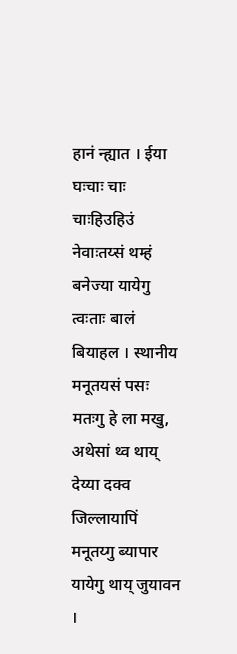हानं न्ह्यात । ईया घःचाः चाः चाःहिउहिउं नेवाःतय्सं थम्हं बनेज्या यायेगु त्वःताः बालं बियाहल । स्थानीय मनूतयसं पसः मतःगु हे ला मखु, अथेसां थ्व थाय् देय्या दक्व जिल्लायापिं मनूतय्गु ब्यापार यायेगु थाय् जुयावन ।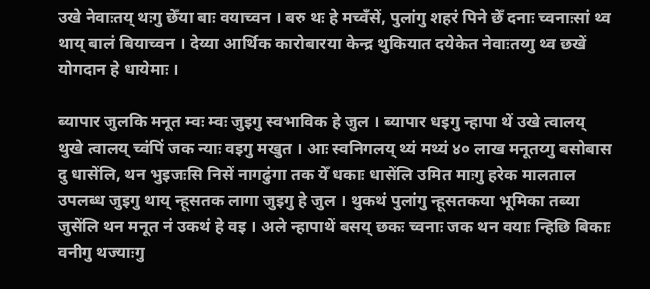उखे नेवाःतय् थःगु छेँया बाः वयाच्वन । बरु थः हे मच्वँसें, पुलांगु शहरं पिने छेँ दनाः च्वनाःसां थ्व थाय् बालं बियाच्वन । देय्या आर्थिक कारोबारया केन्द्र थुकियात दयेकेत नेवाःतय्गु थ्व छखें योगदान हे धायेमाः ।

ब्यापार जुलकि मनूत म्वः म्वः जुइगु स्वभाविक हे जुल । ब्यापार धइगु न्हापा थें उखे त्वालय् थुखे त्वालय् च्वंपिं जक न्याः वइगु मखुत । आः स्वनिगलय् थ्यं मथ्यं ४० लाख मनूतय्गु बसोबास दु धासेंलि, थन भुइजःसि निसें नागढुंगा तक येँ धकाः धासेंलि उमित माःगु हरेक मालताल उपलब्ध जुइगु थाय् न्हूसतक लागा जुइगु हे जुल । थुकथं पुलांगु न्हूसतकया भूमिका तब्या जुसेंलि थन मनूत नं उकथं हे वइ । अले न्हापाथें बसय् छकः च्वनाः जक थन वयाः न्हिछि बिकाः वनीगु थज्याःगु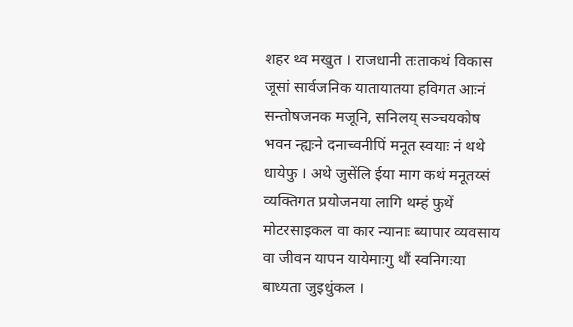शहर थ्व मखुत । राजधानी तःताकथं विकास जूसां सार्वजनिक यातायातया हविगत आःनं सन्तोषजनक मजूनि, सनिलय् सञ्चयकोष भवन न्ह्यःने दनाच्वनीपिं मनूत स्वयाः नं थथे धायेफु । अथे जुसेंलि ईया माग कथं मनूतय्सं व्यक्तिगत प्रयोजनया लागि थम्हं फुथें मोटरसाइकल वा कार न्यानाः ब्यापार व्यवसाय वा जीवन यापन यायेमाःगु थौं स्वनिगःया बाध्यता जुइधुंकल ।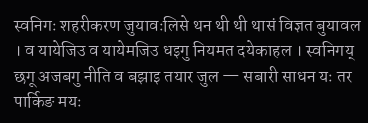स्वनिगः शहरीकरण जुयावःलिसे थन थी थी थासं विज्ञत बुयावल । व यायेजिउ व यायेमजिउ धइगु नियमत दयेकाहल । स्वनिगय् छगू अजबगु नीति व बझाइ तयार जुल — सबारी साधन यः तर पार्किङ मयः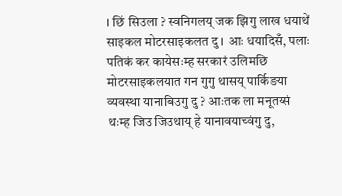। छिं सिउला ? स्वनिगलय् जक झिगु लाख धयाथें साइकल मोटरसाइकलत दु । आः धयादिसँ, पलाः पतिकं कर कायेसःम्ह सरकारं उलिमछि मोटरसाइकलयात गन गुगु थासय् पार्किङया व्यवस्था यानाबिउगु दु ? आःतक ला मनूतय्सं थःम्ह जिउ जिउथाय् हे यानावयाच्वंगु दु,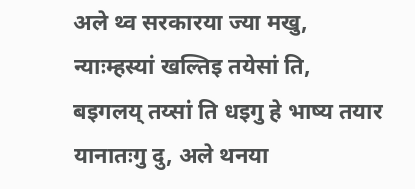अले थ्व सरकारया ज्या मखु, न्याःम्हस्यां खल्तिइ तयेसां ति, बइगलय् तय्सां ति धइगु हे भाष्य तयार यानातःगु दु, अले थनया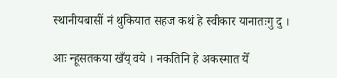स्थानीयबासीं नं थुकियात सहज कथं हे स्वीकार यानातःगु दु ।

आः न्हूसतकया खँय् वये । नकतिनि हे अकस्मात येँ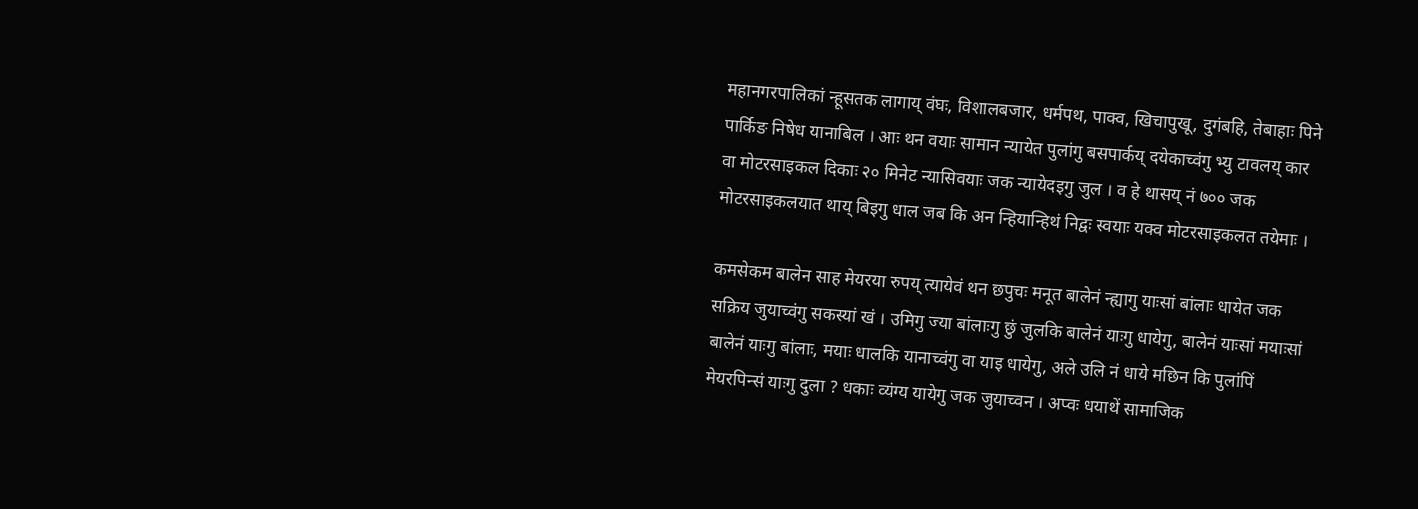महानगरपालिकां न्हूसतक लागाय् वंघः, विशालबजार, धर्मपथ, पाक्व, खिचापुखू, दुगंबहि, तेबाहाः पिने पार्किङ निषेध यानाबिल । आः थन वयाः सामान न्यायेत पुलांगु बसपार्कय् दयेकाच्वंगु भ्यु टावलय् कार वा मोटरसाइकल दिकाः २० मिनेट न्यासिवयाः जक न्यायेदइगु जुल । व हे थासय् नं ७०० जक मोटरसाइकलयात थाय् बिइगु धाल जब कि अन न्हियान्हिथं निद्वः स्वयाः यक्व मोटरसाइकलत तयेमाः ।

कमसेकम बालेन साह मेयरया रुपय् त्यायेवं थन छपुचः मनूत बालेनं न्ह्यागु याःसां बांलाः धायेत जक सक्रिय जुयाच्वंगु सकस्यां खं । उमिगु ज्या बांलाःगु छुं जुलकि बालेनं याःगु धायेगु, बालेनं याःसां मयाःसां बालेनं याःगु बांलाः, मयाः धालकि यानाच्वंगु वा याइ धायेगु, अले उलि नं धाये मछिन कि पुलांपिं मेयरपिन्सं याःगु दुला ? धकाः व्यंग्य यायेगु जक जुयाच्वन । अप्वः धयाथें सामाजिक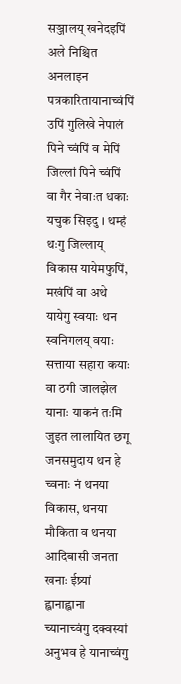सञ्जालय् खनेदइपिं अले निश्चित अनलाइन पत्रकारितायानाच्वंपिं उपिं गुलिखे नेपालं पिने च्वंपिं व मेपिं जिल्लां पिने च्वंपिं वा गैर नेवाःत धकाः यचुक सिइदु । थम्हं थःगु जिल्लाय् विकास यायेमफुपिं, मखंपिं वा अथे यायेगु स्वयाः थन स्वनिगलय् वयाः सत्ताया सहारा कयाः वा ठगी जालझेल यानाः याकनं तःमि जुइत लालायित छगू जनसमुदाय थन हे च्वनाः नं थनया विकास, थनया मौकिता व थनया आदिबासी जनता खनाः ईष्र्यां ह्वानाह्वाना च्यानाच्वंगु दक्वस्यां अनुभव हे यानाच्वंगु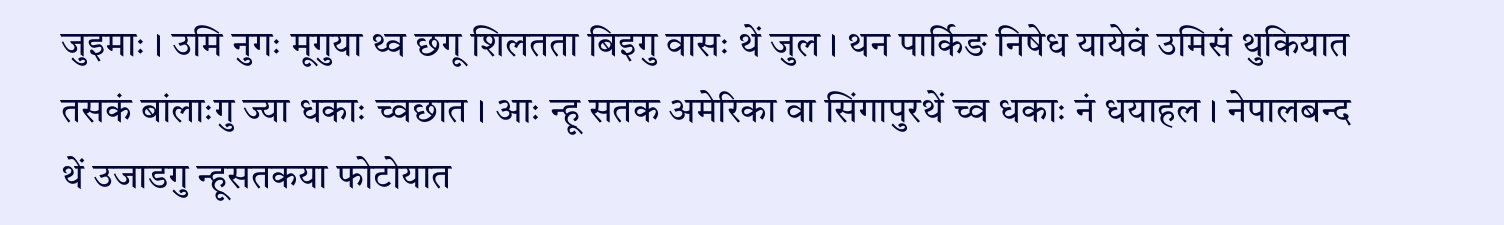जुइमाः । उमि नुगः मूगुया थ्व छगू शिलतता बिइगु वासः थें जुल । थन पार्किङ निषेध यायेवं उमिसं थुकियात तसकं बांलाःगु ज्या धकाः च्वछात । आः न्हू सतक अमेरिका वा सिंगापुरथें च्व धकाः नं धयाहल । नेपालबन्द थें उजाडगु न्हूसतकया फोटोयात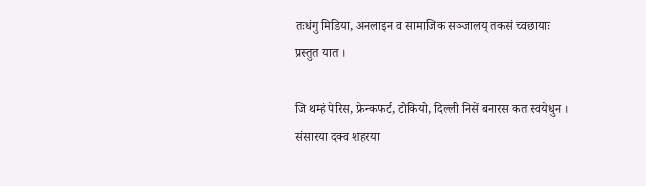तःधंगु मिडिया, अनलाइन व सामाजिक सञ्जालय् तकसं च्वछायाः प्रस्तुत यात ।

जि थम्हं पेरिस, फ्रेन्कफर्ट, टोकियो, दिल्ली निसें बनारस कत स्वयेधुन । संसारया दक्व शहरया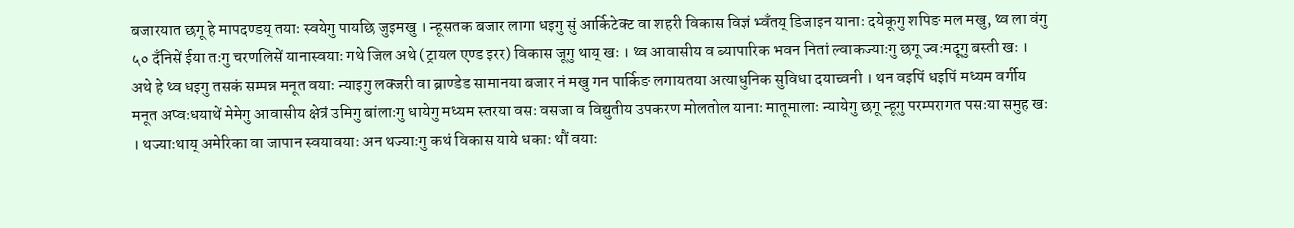बजारयात छगू हे मापदण्डय् तयाः स्वयेगु पायछि जुइमखु । न्हूसतक बजार लागा धइगु सुं आर्किटेक्ट वा शहरी विकास विज्ञं भ्वँतय् डिजाइन यानाः दयेकूगु शपिङ मल मखु, थ्व ला वंगु ५० दँनिसें ईया तःगु चरणलिसें यानास्वयाः गथे जिल अथे (ट्रायल एण्ड इरर) विकास जूगु थाय् खः । थ्व आवासीय व ब्यापारिक भवन नितां ल्वाकज्याःगु छगू ज्वःमदूगु बस्ती खः । अथे हे थ्व धइगु तसकं सम्पन्न मनूत वयाः न्याइगु लक्जरी वा ब्राण्डेड सामानया बजार नं मखु गन पार्किङ लगायतया अत्याधुनिक सुविधा दयाच्वनी । थन वइपिं धइपिं मध्यम वर्गीय मनूत अप्वःधयाथें मेमेगु आवासीय क्षेत्रं उमिगु बांलाःगु धायेगु मध्यम स्तरया वसः वसजा व विद्युतीय उपकरण मोलतोल यानाः मातूमालाः न्यायेगु छगू न्हूगु परम्परागत पसःया समुह खः । थज्याःथाय् अमेरिका वा जापान स्वयावयाः अन थज्याःगु कथं विकास याये धकाः थौं वयाः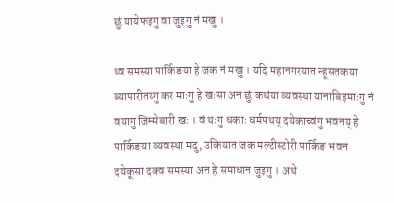छुं यायेफइगु वा जुइगु नं मखु ।

थ्व समस्या पार्किङया हे जक नं मखु । यदि महानगरयात न्हूसतकया ब्यापारीतय्गु कर माःगु हे खःसा अन छुं कथंया व्यवस्था यानाबिइमाःगु नं वयागु जिम्मेबारी खः । वं थःगु धकाः धर्मपथय् दयेकाच्वंगु भवनय् हे पार्किङया व्यवस्था मदु, उकियात जक मल्टीस्टोरी पार्किङ भवन दयेकूसा दक्व समस्या अन हे समाधान जुइगु । अथे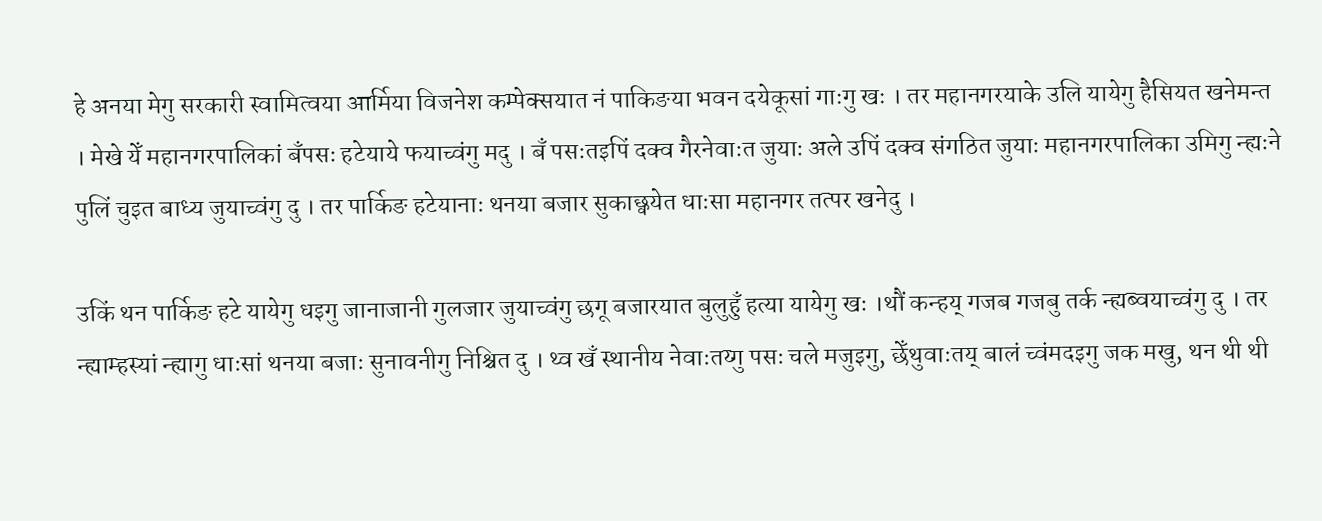हे अनया मेगु सरकारी स्वामित्वया आर्मिया विजनेश कम्पेक्सयात नं पाकिङया भवन दयेकूसां गाःगु खः । तर महानगरयाके उलि यायेगु हैसियत खनेमन्त । मेखे येँ महानगरपालिकां बँपसः हटेयाये फयाच्वंगु मदु । बँ पसःतइपिं दक्व गैरनेवाःत जुयाः अले उपिं दक्व संगठित जुयाः महानगरपालिका उमिगु न्ह्यःने पुलिं चुइत बाध्य जुयाच्वंगु दु । तर पार्किङ हटेयानाः थनया बजार सुकाछ्वयेत धाःसा महानगर तत्पर खनेदु ।

उकिं थन पार्किङ हटे यायेगु धइगु जानाजानी गुलजार जुयाच्वंगु छगू बजारयात बुलुहुँ हत्या यायेगु खः ।थौं कन्हय् गजब गजबु तर्क न्ह्यब्वयाच्वंगु दु । तर न्ह्याम्हस्यां न्ह्यागु धाःसां थनया बजाः सुनावनीगु निश्चित दु । थ्व खँ स्थानीय नेवाःतय्गु पसः चले मजुइगु, छेँथुवाःतय् बालं च्वंमदइगु जक मखु, थन थी थी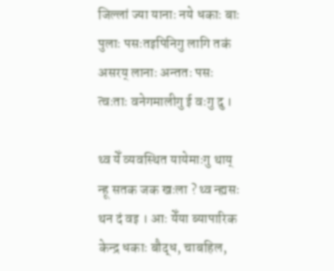जिल्लां ज्या यानाः नये धकाः बाः पुलाः पसःतइपिनिगु लागि तकं असरय् लानाः अन्ततः पसः त्वःताः वनेगमालीगु ई वःगु दु ।

थ्व येँ व्यवस्थित यायेमाःगु थाय् न्हू सतक जक खःला ? थ्व न्ह्यसः थन दं वइ । आः येँया ब्यापारिक केन्द्र धकाः बौद्ध, चाबहिल,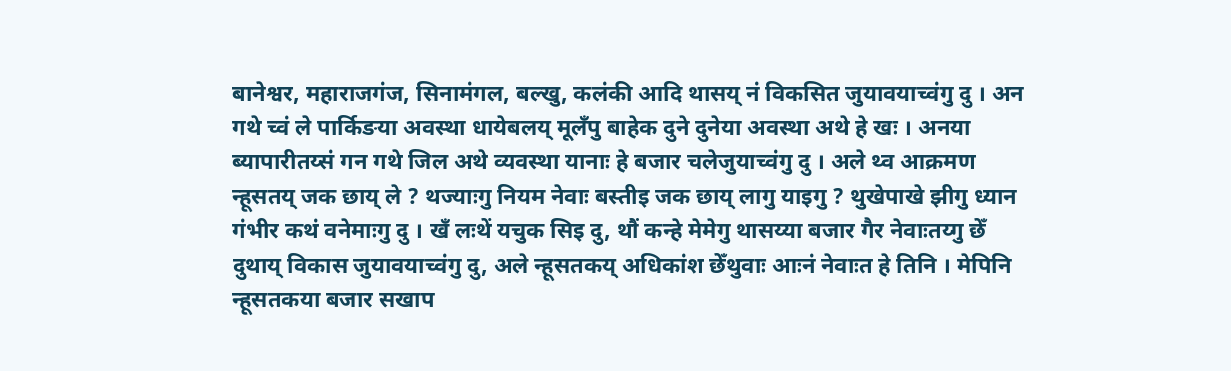बानेश्वर, महाराजगंज, सिनामंगल, बल्खु, कलंकी आदि थासय् नं विकसित जुयावयाच्वंगु दु । अन गथे च्वं ले पार्किङया अवस्था धायेबलय् मूलँपु बाहेक दुने दुनेया अवस्था अथे हे खः । अनया ब्यापारीतय्सं गन गथे जिल अथे व्यवस्था यानाः हे बजार चलेजुयाच्वंगु दु । अले थ्व आक्रमण न्हूसतय् जक छाय् ले ? थज्याःगु नियम नेवाः बस्तीइ जक छाय् लागु याइगु ? थुखेपाखे झीगु ध्यान गंभीर कथं वनेमाःगु दु । खँ लःथें यचुक सिइ दु, थौं कन्हे मेमेगु थासय्या बजार गैर नेवाःतय्गु छेँ दुथाय् विकास जुयावयाच्वंगु दु, अले न्हूसतकय् अधिकांश छेँथुवाः आःनं नेवाःत हे तिनि । मेपिनि न्हूसतकया बजार सखाप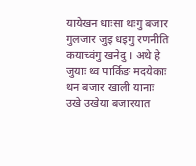यायेखन धाःसा थःगु बजार गुलजार जुइ धइगु रणनीति कयाच्वंगु खनेदु । अथे हे जुयाः थ्व पार्किङ मदयेकाः थन बजार खाली यानाः उखे उखेया बजारयात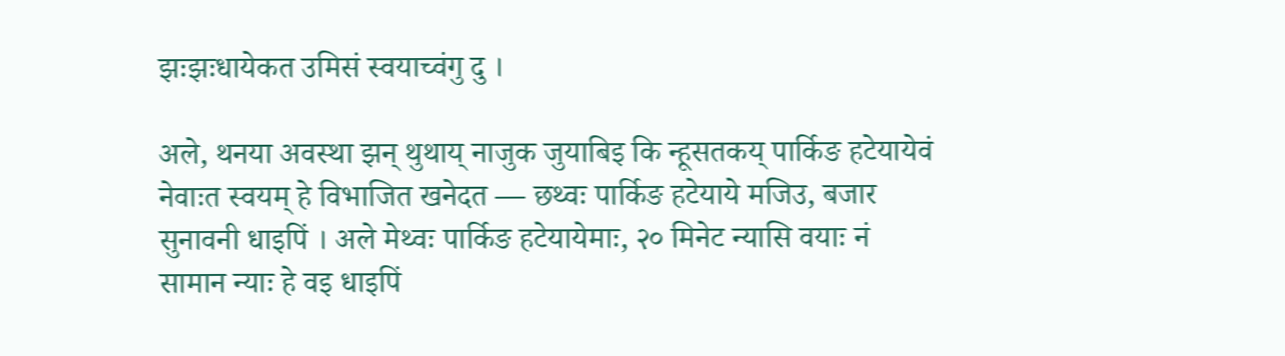झःझःधायेकत उमिसं स्वयाच्वंगु दु ।

अले, थनया अवस्था झन् थुथाय् नाजुक जुयाबिइ कि न्हूसतकय् पार्किङ हटेयायेवं नेवाःत स्वयम् हे विभाजित खनेदत — छथ्वः पार्किङ हटेयाये मजिउ, बजार सुनावनी धाइपिं । अले मेथ्वः पार्किङ हटेयायेमाः, २० मिनेट न्यासि वयाः नं सामान न्याः हे वइ धाइपिं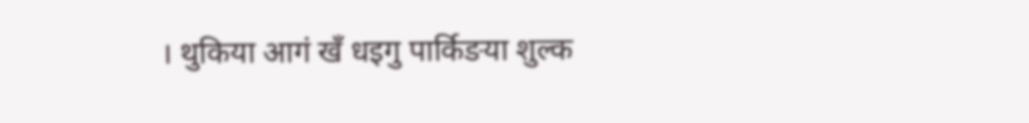। थुकिया आगं खँ धइगु पार्किङया शुल्क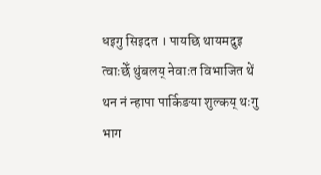धइगु सिइदत । पायछि थायमदुइ त्वाःछेँ थुंबलय् नेवाःत विभाजित थें थन नं न्हापा पार्किङया शुल्कय् थःगु भाग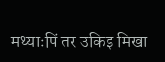मथ्याःपिं तर उकिइ मिखा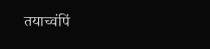तयाच्वंपिं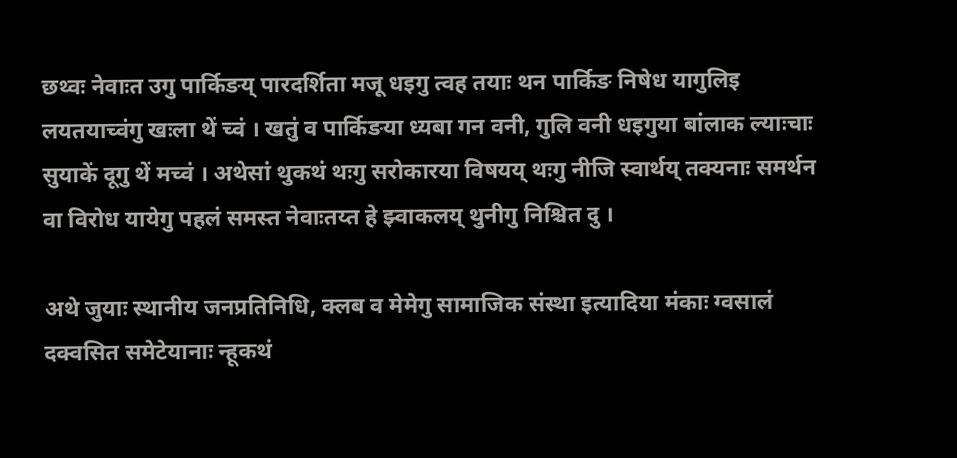छथ्वः नेवाःत उगु पार्किङय् पारदर्शिता मजू धइगु त्वह तयाः थन पार्किङ निषेध यागुलिइ लयतयाच्वंगु खःला थें च्वं । खतुं व पार्किङया ध्यबा गन वनी, गुलि वनी धइगुया बांलाक ल्याःचाः सुयाकें दूगु थें मच्वं । अथेसां थुकथं थःगु सरोकारया विषयय् थःगु नीजि स्वार्थय् तक्यनाः समर्थन वा विरोध यायेगु पहलं समस्त नेवाःतय्त हे झ्वाकलय् थुनीगु निश्चित दु ।

अथे जुयाः स्थानीय जनप्रतिनिधि, क्लब व मेमेगु सामाजिक संस्था इत्यादिया मंकाः ग्वसालं दक्वसित समेटेयानाः न्हूकथं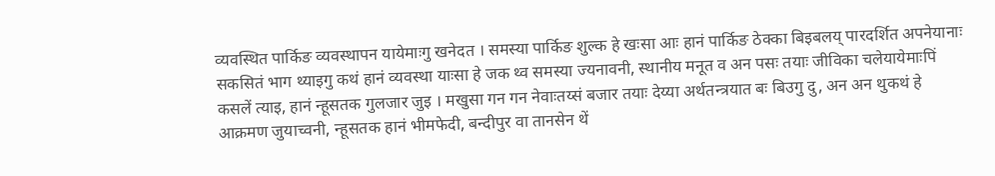व्यवस्थित पार्किङ व्यवस्थापन यायेमाःगु खनेदत । समस्या पार्किङ शुल्क हे खःसा आः हानं पार्किङ ठेक्का बिइबलय् पारदर्शित अपनेयानाः सकसितं भाग थ्याइगु कथं हानं व्यवस्था याःसा हे जक थ्व समस्या ज्यनावनी, स्थानीय मनूत व अन पसः तयाः जीविका चलेयायेमाःपिं कसलें त्याइ, हानं न्हूसतक गुलजार जुइ । मखुसा गन गन नेवाःतय्सं बजार तयाः देय्या अर्थतन्त्रयात बः बिउगु दु, अन अन थुकथं हे आक्रमण जुयाच्वनी, न्हूसतक हानं भीमफेदी, बन्दीपुर वा तानसेन थें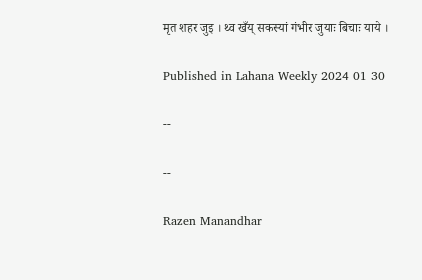मृत शहर जुइ । थ्व खँय् सकस्यां गंभीर जुयाः बिचाः याये ।

Published in Lahana Weekly 2024 01 30

--

--

Razen Manandhar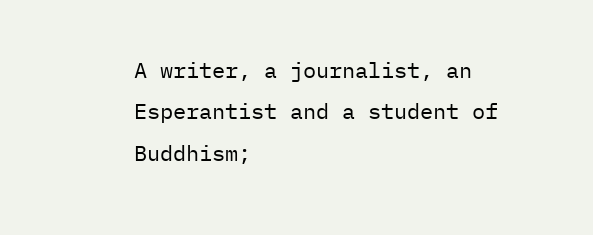A writer, a journalist, an Esperantist and a student of Buddhism;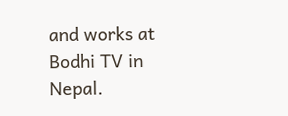and works at Bodhi TV in Nepal.